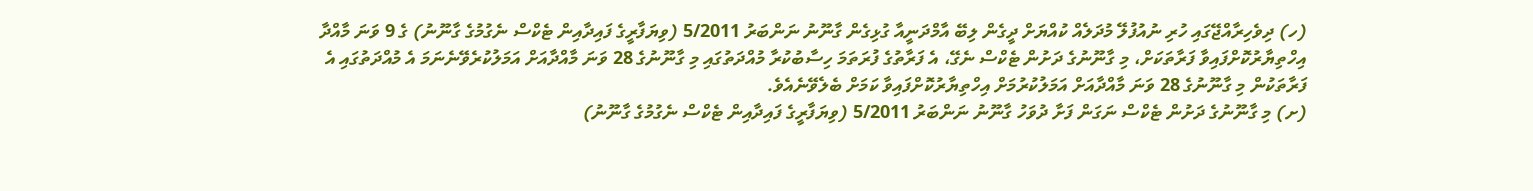(ހ) ދިވެހިރާއްޖޭގައި ހުރި ނުއުފުލޭ މުދަލެއް ކުއްޔަށް ދީގެން ލިބޭ އާމްދަނީއާ ގުޅިގެން ގާނޫނު ނަންބަރު 5/2011 (ވިޔަފާރީގެ ފައިދާއިން ޓެކްސް ނެގުމުގެ ގާނޫނު) ގެ 9 ވަނަ މާއްދާ އިހްތިޔާރުކޮށްފައިވާ ފަރާތަކަށް، މި ގާނޫނުގެ ދަށުން ޓެކްސް ނެގޭ، އެ ފަރާތުގެ ފުރަތަމަ ހިސާބުކުރާ މުއްދަތުގައި މި ގާނޫނުގެ 28 ވަނަ މާއްދާއަށް އަމަލުކުރެވޭނެނަމަ އެ މުއްދަތުގައި އެ ފަރާތަކުން މި ގާނޫނުގެ 28 ވަނަ މާއްދާއަށް އަމަލުކުރުމަށް އިހްތިޔާރުކޮށްފައިވާ ކަމަށް ބެލެވޭނެއެވެ.
(ށ) މި ގާނޫނުގެ ދަށުން ޓެކްސް ނަގަން ފަށާ ދުވަހު ގާނޫނު ނަންބަރު 5/2011 (ވިޔަފާރީގެ ފައިދާއިން ޓެކްސް ނެގުމުގެ ގާނޫނު)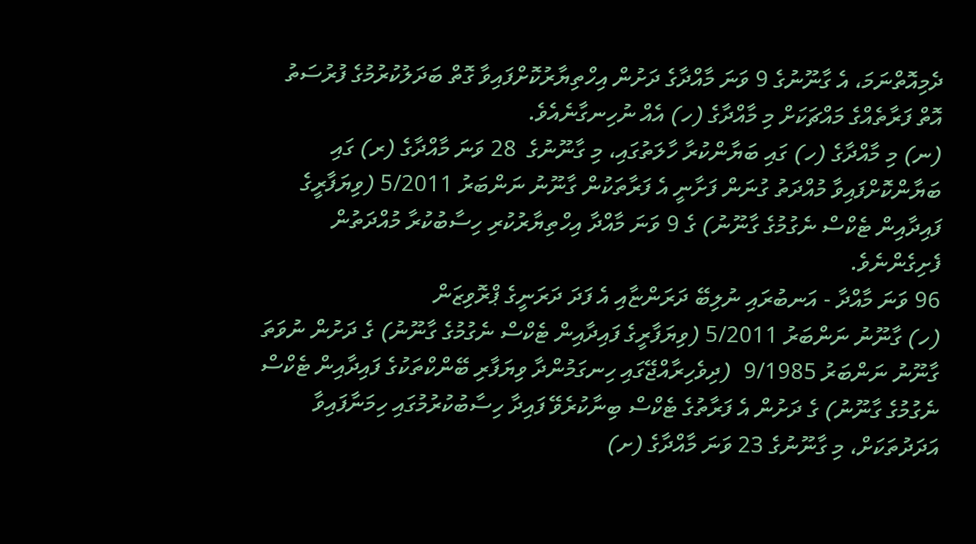ދެމިއޮތްނަމަ، އެ ގާނޫނުގެ 9 ވަނަ މާއްދާގެ ދަށުން އިހްތިޔާރުކޮށްފައިވާ ގޮތް ބަދަލުކުރުމުގެ ފުރުސަތު އޮތް ފަރާތެއްގެ މައްޗަކަށް މި މާއްދާގެ (ހ) އެއް ނުހިނގާނެއެވެ.
(ނ) މި މާއްދާގެ (ހ) ގައި ބަޔާންކުރާ ހާލަތުގައި، މި ގާނޫނުގެ  28 ވަނަ މާއްދާގެ (ރ) ގައި ބަޔާންކޮށްފައިވާ މުއްދަތު ގުނަން ފަށާނީ އެ ފަރާތަކުން ގާނޫނު ނަންބަރު 5/2011 (ވިޔަފާރީގެ ފައިދާއިން ޓެކްސް ނެގުމުގެ ގާނޫނު) ގެ 9 ވަނަ މާއްދާ އިހްތިޔާރުކުރި ހިސާބުކުރާ މުއްދަތުން ފެށިގެންނެވެ.
96 ވަނަ މާއްދާ - އަނބުރައި ނުލިބޭ ދަރަންޏާއި އެ ފަދަ ދަރަނީގެ ޕްރޮވިޒަން
(ހ) ގާނޫނު ނަންބަރު 5/2011 (ވިޔަފާރީގެ ފައިދާއިން ޓެކްސް ނެގުމުގެ ގާނޫނު) ގެ ދަށުން ނުވަތަ ގާނޫނު ނަންބަރު 9/1985  (ދިވެހިރާއްޖޭގައި ހިނގަމުންދާ ވިޔަފާރި ބޭންކްތަކުގެ ފައިދާއިން ޓެކްސް ނެގުމުގެ ގާނޫނު) ގެ ދަށުން އެ ފަރާތުގެ ޓެކްސް ބިނާކުރެވޭ ފައިދާ ހިސާބުކުރުމުގައި ހިމަނާފައިވާ އަދަދުތަކަށް، މި ގާނޫނުގެ 23 ވަނަ މާއްދާގެ (ށ)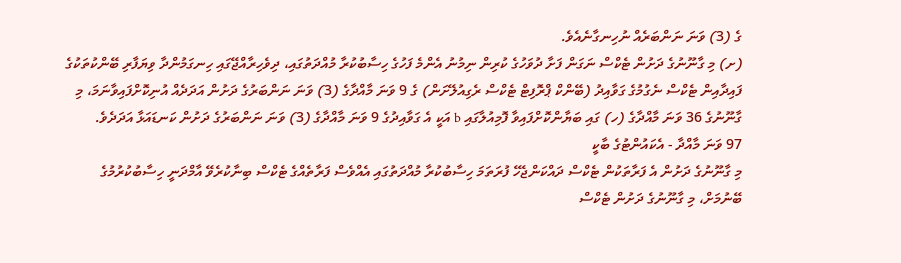ގެ (3) ވަނަ ނަންބަރެއް ނުހިނގާނެއެވެ.
(ށ) މި ގާނޫނުގެ ދަށުން ޓެކްސް ނަގަން ފަށާ ދުވަހުގެ ކުރިން ނިމުނު އެންމެ ފަހުގެ ހިސާބުކުރާ މުއްދަތުގައި، ދިވެހިރާއްޖޭގައި ހިނގަމުންދާ ވިޔަފާރި ބޭންކުތަކުގެ ފައިދާއިން ޓެކްސް ނެގުމުގެ ގަވާއިދު (ބޭންކް ޕްރޮފިޓް ޓެކްސް ރެގިއުލޭށަން) ގެ 9 ވަނަ މާއްދާގެ (3) ވަނަ ނަންބަރުގެ ދަށުން އަދަދެއް އުނިކޮށްފައިވާނަމަ، މި ގާނޫނުގެ 36 ވަނަ މާއްދާގެ (ހ) ގައި ބަޔާންކޮށްފައިވާ ފޮމިއުލާގައި b އަކީ އެ ގަވާއިދުގެ 9 ވަނަ މާއްދާގެ (3) ވަނަ ނަންބަރުގެ ދަށުން ކަނޑައަޅާ އަދަދެވެ.
97 ވަނަ މާއްދާ - އެކައުންޓުގެ ބާކީ
މި ގާނޫނުގެ ދަށުން އެ ފަރާތަކުން ޓެކްސް ދައްކަންޖެހޭ ފުރަތަމަ ހިސާބުކުރާ މުއްދަތުގައި އެއްވެސް ފަރާތެއްގެ ޓެކްސް ބިނާކުރެވޭ އާމްދަނީ ހިސާބުކުރުމުގެ ބޭނުމަށް، މި ގާނޫނުގެ ދަށުން ޓެކްސް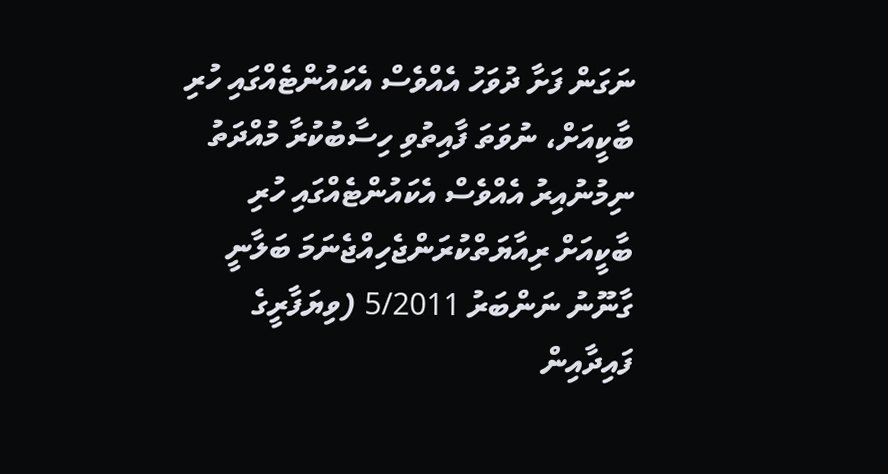ނަގަން ފަށާ ދުވަހު އެއްވެސް އެކައުންޓެއްގައި ހުރި ބާކީއަށް، ނުވަތަ ފާއިތުވި ހިސާބުކުރާ މުއްދަތު ނިމުނުއިރު އެއްވެސް އެކައުންޓެއްގައި ހުރި ބާކީއަށް ރިއާޔަތްކުރަންޖެހިއްޖެނަމަ ބަލާނީ ގާނޫނު ނަންބަރު 5/2011 (ވިޔަފާރީގެ ފައިދާއިން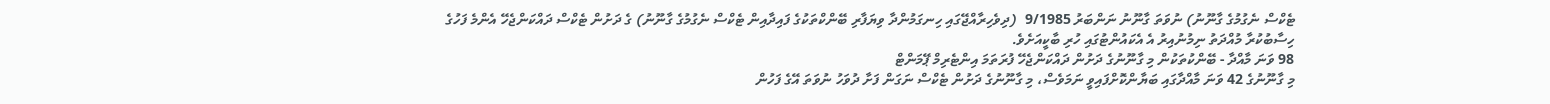ޓެކްސް ނެގުމުގެ ގާނޫނު) ނުވަތަ ގާނޫނު ނަންބަރު 9/1985  (ދިވެހިރާއްޖޭގައި ހިނގަމުންދާ ވިޔަފާރި ބޭންކްތަކުގެ ފައިދާއިން ޓެކްސް ނެގުމުގެ ގާނޫނު) ގެ ދަށުން ޓެކްސް ދައްކަންޖެހޭ އެންމެ ފަހުގެ ހިސާބުކުރާ މުއްދަތު ނިމުނުއިރު އެ އެކައުންޓުގައި ހުރި ބާކީއަށެވެ.
98 ވަނަ މާއްދާ - ބޭންކުތަކުން މި ގާނޫނުގެ ދަށުން ދައްކަންޖެހޭ ފުރަތަމަ އިންޓެރިމް ޕޭމަންޓް
މި ގާނޫނުގެ 42 ވަނަ މާއްދާގައި ބަޔާންކޮށްފައިވީ ނަމަވެސް، މި ގާނޫނުގެ ދަށުން ޓެކްސް ނަގަން ފަށާ ދުވަހު ނުވަތަ އޭގެ ފަހުން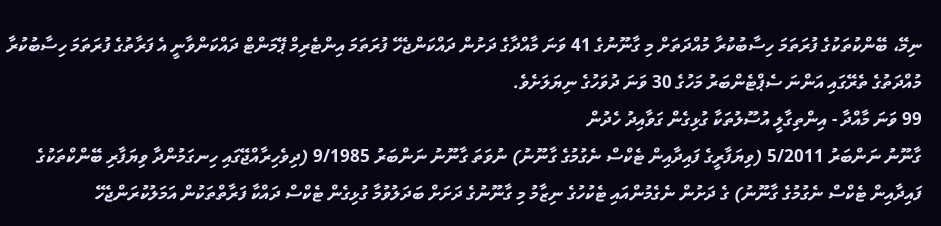ނިމޭ، ބޭންކުތަކުގެ ފުރަތަމަ ހިސާބުކުރާ މުއްދަތަށް މި ގާނޫނުގެ 41 ވަނަ މާއްދާގެ ދަށުން ދައްކަންޖެހޭ ފުރަތަމަ އިންޓެރިމް ޕޭމަންޓް ދައްކަންވާނީ އެ ފަރާތުގެ ފުރަތަމަ ހިސާބުކުރާ މުއްދަތުގެ ތެރޭގައި އަންނަ ސެޕްޓެންބަރު މަހުގެ 30 ވަނަ ދުވަހުގެ ނިޔަލަށެވެ.
99 ވަނަ މާއްދާ - އިންތިގާލީ އުސޫލުތަކާ ގުޅިގެން ގަވާއިދު ހެދުން
ގާނޫނު ނަންބަރު 5/2011 (ވިޔަފާރީގެ ފައިދާއިން ޓެކްސް ނެގުމުގެ ގާނޫނު) ނުވަތަ ގާނޫނު ނަންބަރު 9/1985 (ދިވެހިރާއްޖޭގައި ހިނގަމުންދާ ވިޔަފާރި ބޭންކްތަކުގެ ފައިދާއިން ޓެކްސް ނެގުމުގެ ގާނޫނު) ގެ ދަށުން ނެގެމުންއައި ޓެކުހުގެ ނިޒާމު މި ގާނޫނުގެ ދަށަށް ބަދަލުވުމާ ގުޅިގެން ޓެކްސް ދައްކާ ފަރާތްތަކުން އަމަލުކުރަންޖެހޭ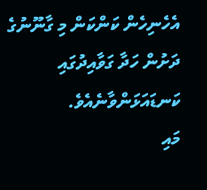އެހެނިހެން ކަންކަން މި ގާނޫނުގެ ދަށުން ހަދާ ގަވާއިދުގައި ކަނޑައަޅަންވާނެއެވެ.
މައި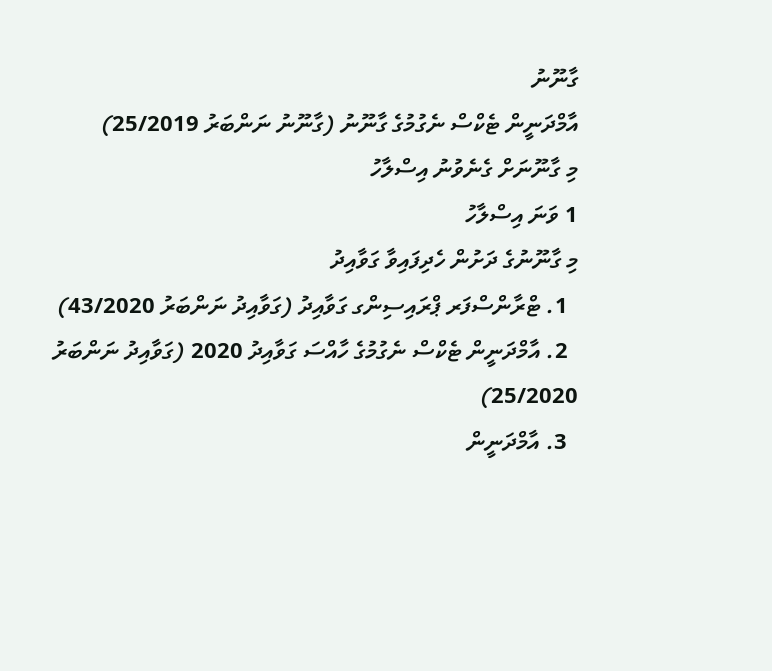ގާނޫނު
އާމްދަނީން ޓެކްސް ނެގުމުގެ ގާނޫނު (ގާނޫނު ނަންބަރު 25/2019)
މި ގާނޫނަށް ގެނެވުނު އިސްލާހު
1 ވަނަ އިސްލާހު
މި ގާނޫނުގެ ދަށުން ހެދިފައިވާ ގަވާއިދު
  1. ޓްރާންސްފަރ ޕްރައިސިންގ ގަވާއިދު (ގަވާއިދު ނަންބަރު 43/2020)
  2. އާމްދަނީން ޓެކްސް ނެގުމުގެ ހާއްސަ ގަވާއިދު 2020 (ގަވާއިދު ނަންބަރު 25/2020)
  3. އާމްދަނީން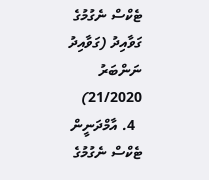ޓެކްސް ނެގުމުގެ ގަވާއިދު (ގަވާއިދު ނަންބަރު 21/2020)
  4. އާމްދަނީން ޓެކްސް ނެގުމުގެ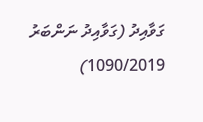ގަވާއިދު (ގަވާއިދު ނަންބަރު 1090/2019)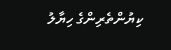ކިޔުންތެރިންގެ ހިޔާލު